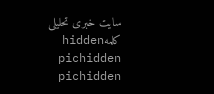سایت خبری تحلیلی کلمهhidden pichidden pichidden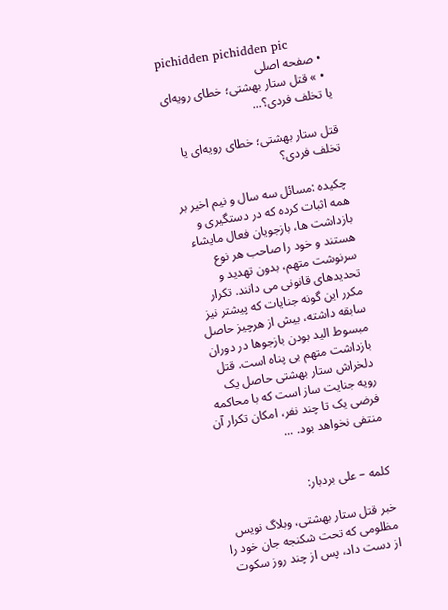pichidden pichidden pic
  • صفحه اصلی
  • » قتل ستار بهشتی؛ خطای رویه‌ای یا تخلف فردی؟...

قتل ستار بهشتی؛ خطای رویه‌ای یا تخلف فردی؟

چکیده :مسائل سه سال و نیم اخیر بر همه اثبات کرده که در دستگیری و بازداشت ها، بازجویان فعال مایشاء هستند و خود را صاحب هر نوع سرنوشت متهم، بدون تهدید و تحدیدهای قانونی می دانند. تکرار مکرر این گونه جنایات که پیشتر نیز سابقه داشته، بیش از هرچیز حاصل مبسوط الید بودن بازجوها در دوران بازداشت متهم بی پناه است. قتل دلخراش ستار بهشتی حاصل یک رویه جنایت ساز است که با محاکمه فرضی یک تا چند نفر، امکان تکرار آن منتفی نخواهد بود. ...


کلمه – علی بردبار:

خبر قتل ستار بهشتی، وبلاگ نویس مظلومی که تحت شکنجه جان خود را از دست داد، پس از چند روز سکوت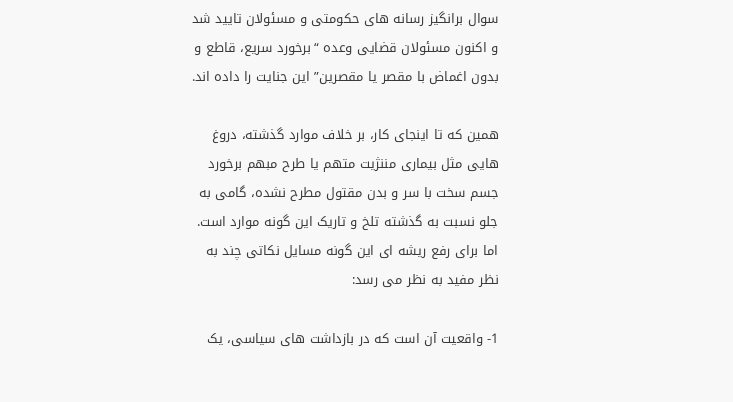سوال برانگیز رسانه های حکومتی و مسئولان تایید شد و اکنون مسئولان قضایی وعده “برخورد سریع، قاطع و بدون اغماض با مقصر یا مقصرین” این جنایت را داده اند.

همین که تا اینجای کار، بر خلاف موارد گذشته، دروغ هایی مثل بیماری مننژیت متهم یا طرح مبهم برخورد جسم سخت با سر و بدن مقتول مطرح نشده، گامی به جلو نسبت به گذشته تلخ و تاریک این گونه موارد است. اما برای رفع ریشه ای این گونه مسایل نکاتی چند به نظر مفید به نظر می رسد:

1- واقعیت آن است که در بازداشت های سیاسی، یک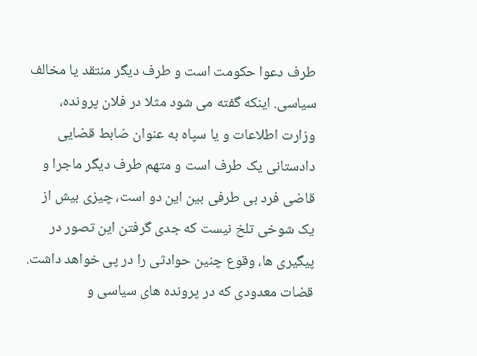طرف دعوا حکومت است و طرف دیگر منتقد یا مخالف سیاسی. اینکه گفته می شود مثلا در فلان پرونده، وزارت اطلاعات و یا سپاه به عنوان ضابط قضایی دادستانی یک طرف است و متهم طرف دیگر ماجرا و قاضی فرد بی طرفی بین این دو است، چیزی بیش از یک شوخی تلخ نیست که جدی گرفتن این تصور در پیگیری ها، وقوع چنین حوادثی را در پی خواهد داشت. قضات معدودی که در پرونده های سیاسی و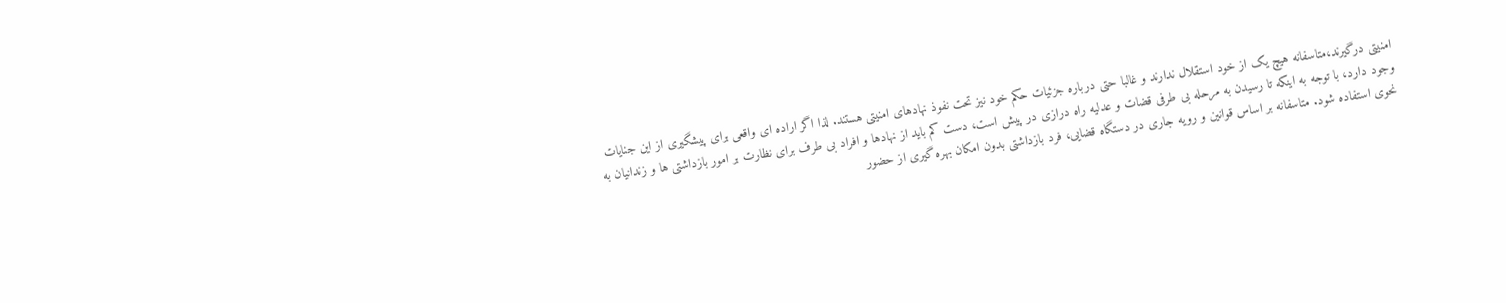امنیتی درگیرند،متاسفانه هیچ یک از خود استقلال ندارند و غالبا حتی درباره جزئیات حکم خود نیز تحت نفوذ نهادهای امنیتی هستند. لذا اگر اراده ای واقعی برای پیشگیری از این جنایات وجود دارد، با توجه به اینکه تا رسیدن به مرحله بی طرفی قضات و عدلیه راه درازی در پیش است، دست کم باید از نهادها و افراد بی طرف برای نظارت بر امور بازداشتی ها و زندانیان به نحوی استفاده شود. متاسفانه بر اساس قوانین و رویه جاری در دستگاه قضایی، فرد بازداشتی بدون امکان بهره گیری از حضور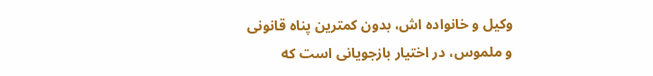وکیل و خانواده اش، بدون کمترین پناه قانونی و ملموس، در اختیار بازجویانی است که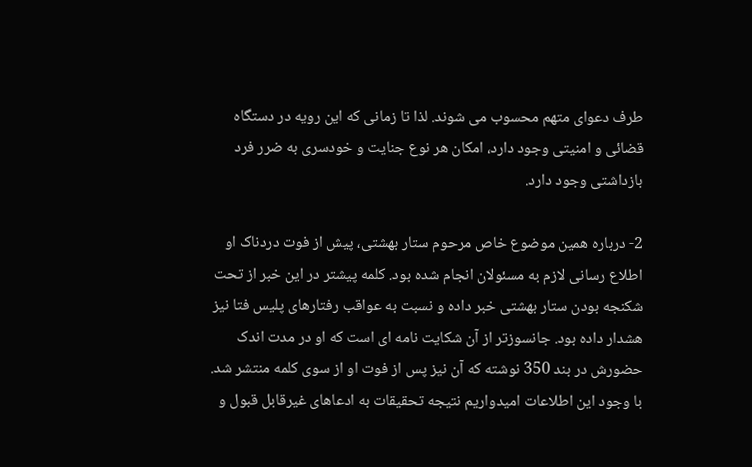طرف دعوای متهم محسوب می شوند. لذا تا زمانی که این رویه در دستگاه قضائی و امنیتی وجود دارد، امکان هر نوع جنایت و خودسری به ضرر فرد بازداشتی وجود دارد.

2- درباره همین موضوع خاص مرحوم ستار بهشتی، پیش از فوت دردناک او اطلاع رسانی لازم به مسئولان انجام شده بود. کلمه پیشتر در این خبر از تحت شکنجه بودن ستار بهشتی خبر داده و نسبت به عواقب رفتارهای پلیس فتا نیز هشدار داده بود. جانسوزتر از آن شکایت نامه ای است که او در مدت اندک حضورش در بند 350 نوشته که آن نیز پس از فوت او از سوی کلمه منتشر شد. با وجود این اطلاعات امیدواریم نتیجه تحقیقات به ادعاهای غیرقابل قبول و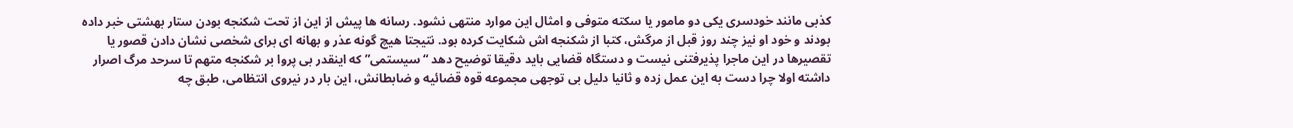کذبی مانند خودسری یکی دو مامور یا سکته متوفی و امثال این موارد منتهی نشود. رسانه ها پیش از این از تحت شکنجه بودن ستار بهشتی خبر داده بودند و خود او نیز چند روز قبل از مرگش، کتبا از شکنجه اش شکایت کرده بود. نتیجتا هیچ گونه عذر و بهانه ای برای شخصی نشان دادن قصور یا تقصیرها در این ماجرا پذیرفتنی نیست و دستگاه قضایی باید دقیقا توضیح دهد “سیستمی” که اینقدر بی پروا بر شکنجه متهم تا سرحد مرگ اصرار داشته اولا چرا دست به این عمل زده و ثانیا دلیل بی توجهی مجموعه قوه قضائیه و ضابطانش، این بار در نیروی انتظامی، طبق چه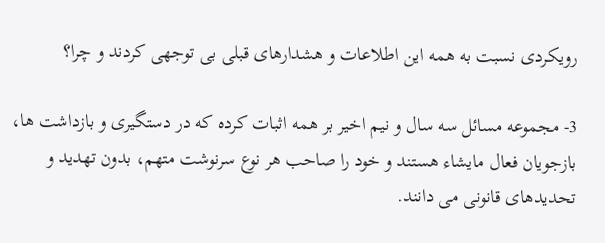رویکردی نسبت به همه این اطلاعات و هشدارهای قبلی بی توجهی کردند و چرا؟

3- مجموعه مسائل سه سال و نیم اخیر بر همه اثبات کرده که در دستگیری و بازداشت ها، بازجویان فعال مایشاء هستند و خود را صاحب هر نوع سرنوشت متهم، بدون تهدید و تحدیدهای قانونی می دانند.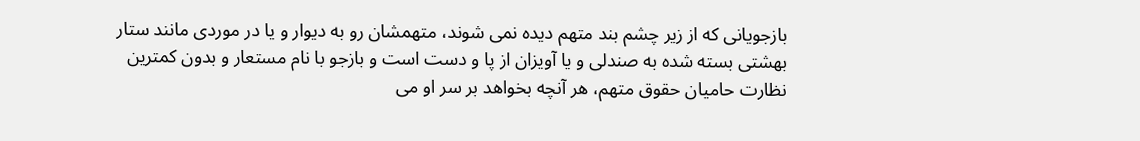بازجویانی که از زیر چشم بند متهم دیده نمی شوند، متهمشان رو به دیوار و یا در موردی مانند ستار بهشتی بسته شده به صندلی و یا آویزان از پا و دست است و بازجو با نام مستعار و بدون کمترین نظارت حامیان حقوق متهم، هر آنچه بخواهد بر سر او می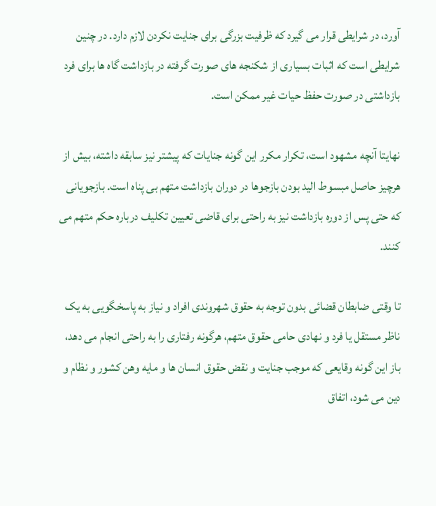آورد، در شرایطی قرار می گیرد که ظرفیت بزرگی برای جنایت نکردن لازم دارد. در چنین شرایطی است که اثبات بسیاری از شکنجه های صورت گرفته در بازداشت گاه ها برای فرد بازداشتی در صورت حفظ حیات غیر ممکن است.

نهایتا آنچه مشهود است، تکرار مکرر این گونه جنایات که پیشتر نیز سابقه داشته، بیش از هرچیز حاصل مبسوط الید بودن بازجوها در دوران بازداشت متهم بی پناه است. بازجویانی که حتی پس از دوره بازداشت نیز به راحتی برای قاضی تعیین تکلیف درباره حکم متهم می کنند.

تا وقتی ضابطان قضائی بدون توجه به حقوق شهروندی افراد و نیاز به پاسخگویی به یک ناظر مستقل یا فرد و نهادی حامی حقوق متهم، هرگونه رفتاری را به راحتی انجام می دهد، باز این گونه وقایعی که موجب جنایت و نقض حقوق انسان ها و مایه وهن کشور و نظام و دین می شود، اتفاق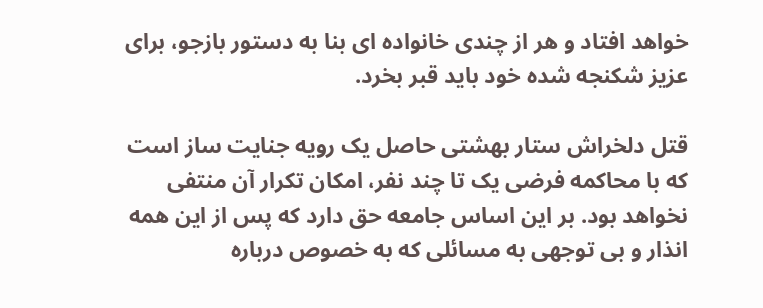خواهد افتاد و هر از چندی خانواده ای بنا به دستور بازجو، برای عزیز شکنجه شده خود باید قبر بخرد.

قتل دلخراش ستار بهشتی حاصل یک رویه جنایت ساز است که با محاکمه فرضی یک تا چند نفر، امکان تکرار آن منتفی نخواهد بود. بر این اساس جامعه حق دارد که پس از این همه انذار و بی توجهی به مسائلی که به خصوص درباره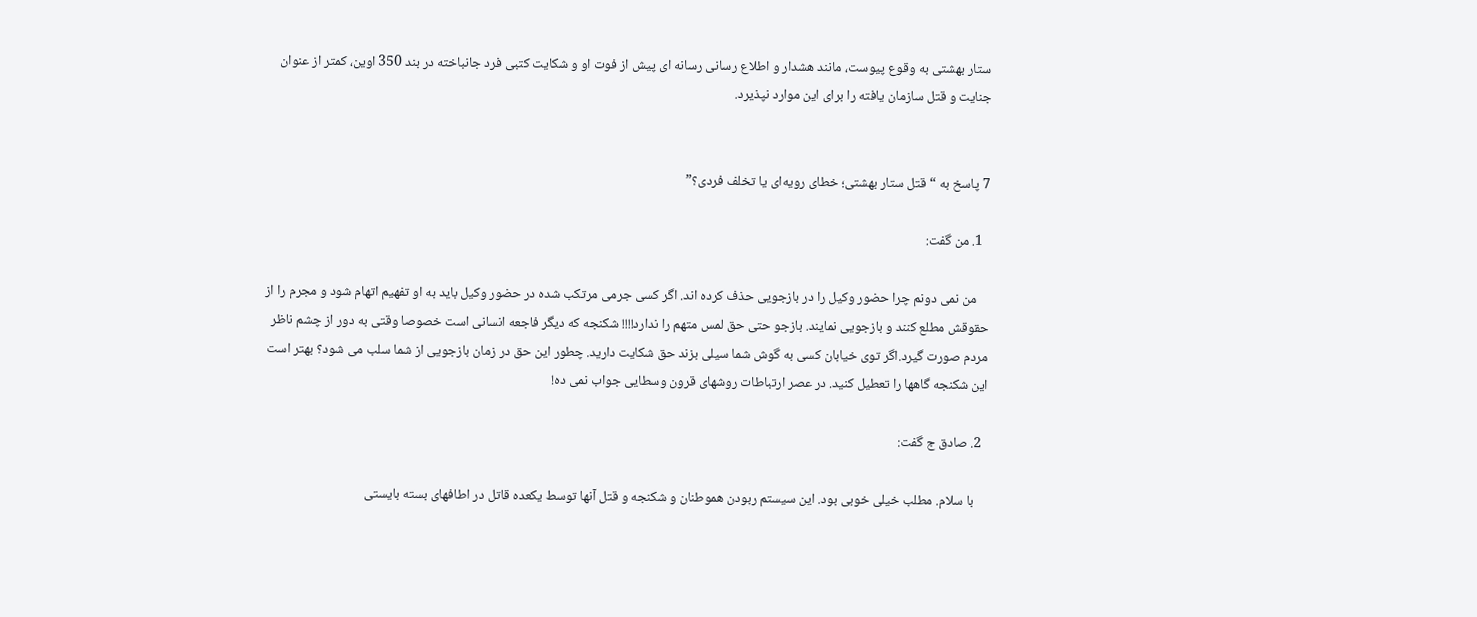ستار بهشتی به وقوع پیوست، مانند هشدار و اطلاع رسانی رسانه ای پیش از فوت او و شکایت کتبی فرد جانباخته در بند 350 اوین، کمتر از عنوان جنایت و قتل سازمان یافته را برای این موارد نپذیرد.


7 پاسخ به “قتل ستار بهشتی؛ خطای رویه‌ای یا تخلف فردی؟”

  1. من گفت:

    من نمی دونم چرا حضور وکیل را در بازجویی حذف کرده اند. اگر کسی جرمی مرتکب شده در حضور وکیل باید به او تفهیم اتهام شود و مجرم را از حقوقش مطلع کنند و بازجویی نمایند. بازجو حتی حق لمس متهم را ندارد!!!! شکنجه که دیگر فاجعه انسانی است خصوصا وقتی به دور از چشم ناظر مردم صورت گیرد.اگر توی خیابان کسی به گوش شما سیلی بزند حق شکایت دارید. چطور این حق در زمان بازجویی از شما سلب می شود؟ بهتر است این شکنجه گاهها را تعطیل کنید. در عصر ارتباطات روشهای قرون وسطایی جواب نمی ده!

  2. صادق ج گفت:

    با سلام. مطلب خیلی خوبی بود. این سیستم ربودن هموطنان و شکنجه و قتل آنها توسط یکعده قاتل در اطافهای بسته بایستی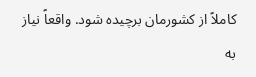کاملاً از کشورمان برچیده شود. واقعاً نیاز به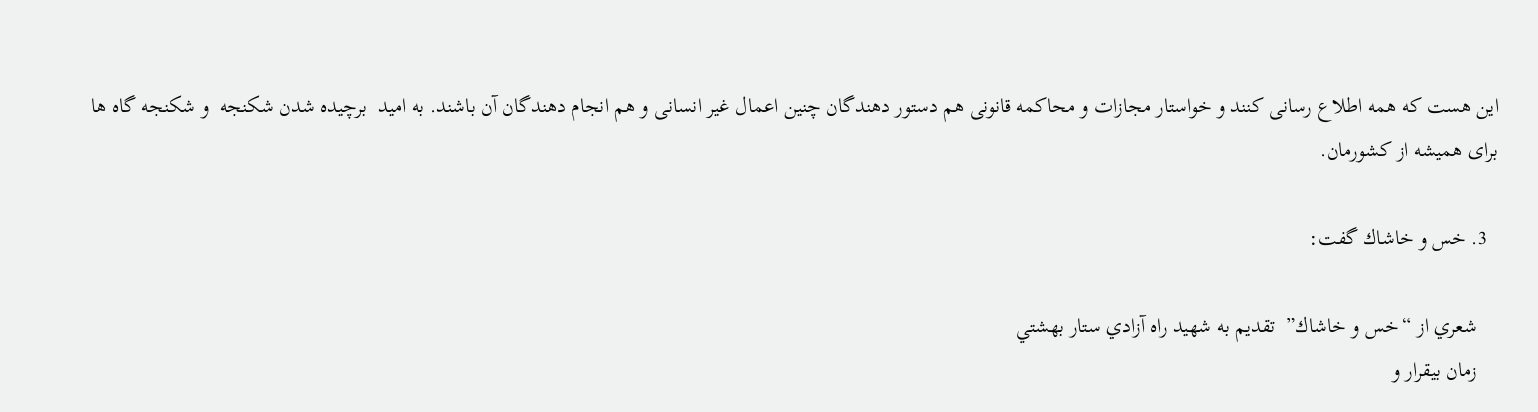این هست که همه اطلاع رسانی کنند و خواستار مجازات و محاکمه قانونی هم دستور دهندگان چنین اعمال غیر انسانی و هم انجام دهندگان آن باشند. به امید  برچیده شدن شکنجه  و شکنجه گاه ها برای همیشه از کشورمان.

  3. خس و خاشاك گفت:

    شعري از “خس و خاشاك”  تقديم به شهيد راه آزادي ستار بهشتي
    زمان بيقرار و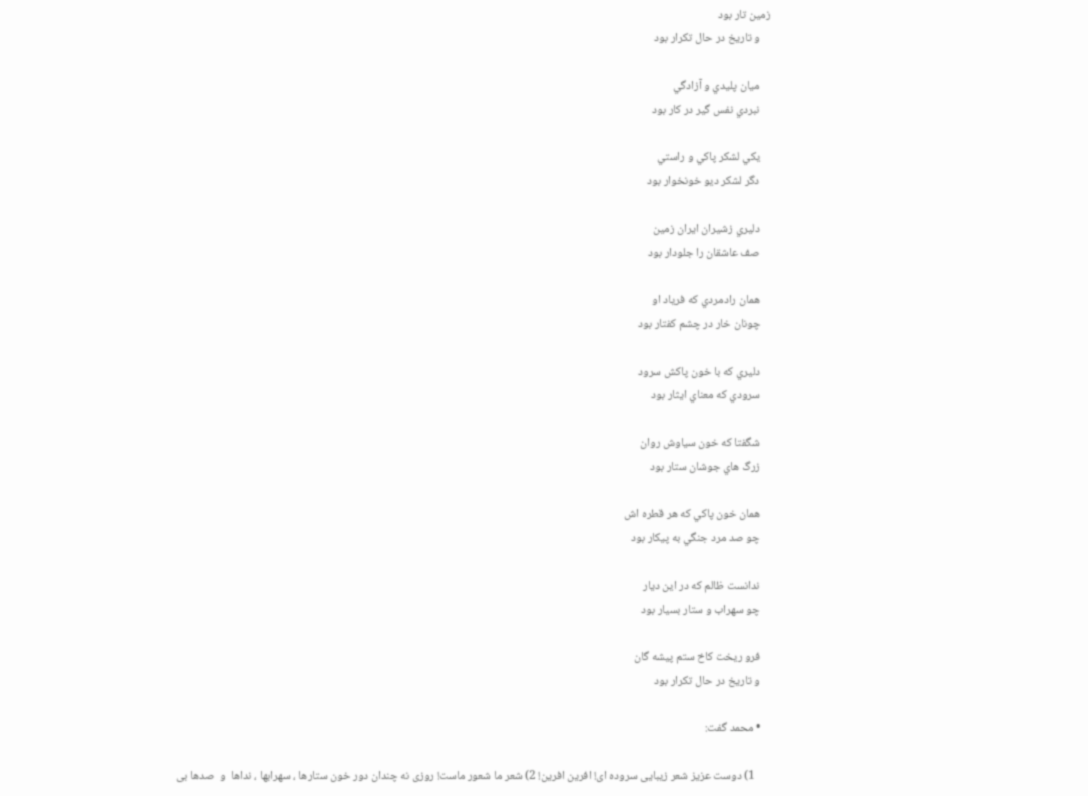زمين تار بود
    و تاريخ در حال تكرار بود

    ميان پليدي و آزادگي
    نبردي نفس گير در كار بود

    يكي لشكر پاكي و راستي
    دگر لشكر ديو خونخوار بود

    دليري زشيران ايران زمين
    صف عاشقان را جلودار بود

    همان رادمردي كه فرياد او
    چونان خار در چشم كفتار بود

    دليري كه با خون پاكش سرود
    سرودي كه معناي ايثار بود

    شگفتا كه خون سياوش روان
    زرگ هاي جوشان ستار بود

    همان خون پاكي كه هر قطره اش
    چو صد مرد جنگي به پيكار بود

    ندانست ظالم كه در اين ديار
    چو سهراب و ستار بسيار بود

    فرو ريخت كاخ ستم پيشه گان
    و تاريخ در حال تكرار بود

    • محمد گفت:

      1) دوست عزیز شعر زیبایی سروده ای! افرین افرین! 2) شعر ما شعور ماست! روزی نه چندان دور خون ستارها ، سهرابها ، نداها  و  صدها بی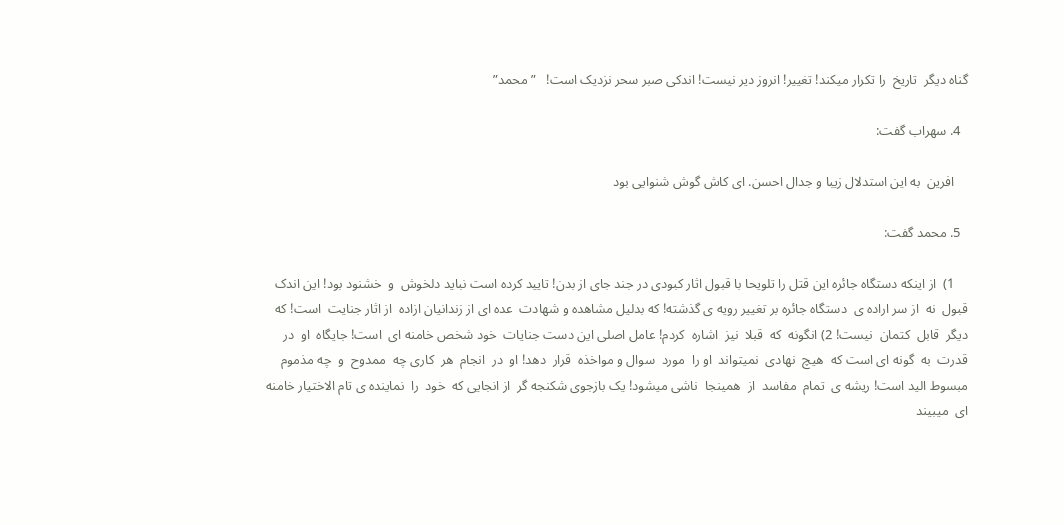گناه دیگر  تاریخ  را تکرار میکند! تغییر! انروز دیر نیست! اندکی صبر سحر نزدیک است!   ” محمد”

  4. سهراب گفت:

    افرین  به این استدلال زیبا و جدال احسن. ای کاش گوش شنوایی بود

  5. محمد گفت:

    1)  از اینکه دستگاه جائره این قتل را تلویحا با قبول اثار کبودی در جند جای از بدن! تایید کرده است نباید دلخوش  و  خشنود بود! این اندک قبول  نه  از سر اراده ی  دستگاه جائره بر تغییر رویه ی گذشته! که بدلیل مشاهده و شهادت  عده ای از زندانیان ازاده  از اثار جنایت  است! که دیگر  قابل  کتمان  نیست! 2) انگونه  که  قبلا  نیز  اشاره  کردم! عامل اصلی این دست جنایات  خود شخص خامنه ای  است! جایگاه  او  در  قدرت  به  گونه ای است که  هیچ  نهادی  نمیتواند  او را  مورد  سوال و مواخذه  قرار  دهد! او  در  انجام  هر  کاری چه  ممدوح  و  چه مذموم  مبسوط الید است! ریشه ی  تمام  مفاسد  از  همینجا  ناشی میشود! یک بازجوی شکنجه گر  از انجایی که  خود  را  نماینده ی تام الاختیار خامنه ای  میبیند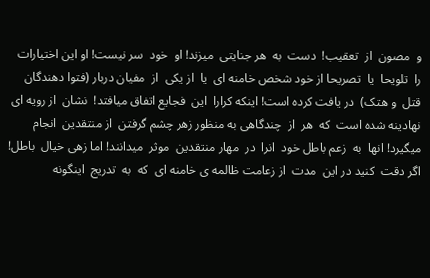و  مصون  از  تعقیب!  دست  به  هر جنایتی  میزند! او  خود  سر نیست! او این اختیارات  را  تلویحا  یا  تصریحا از خود شخص خامنه ای  یا  از یکی  از  مفیان دربار (فتوا دهندگان قتل  و هتک)  در یافت کرده است! اینکه کرارا  این  فجایع اتفاق میافتد!  نشان  از رویه ای نهادینه شده است  که  هر  از  چندگاهی به منظور زهر چشم گرفتن  از منتقدین  انجام  میگیرد! انها  به  زعم باطل خود  انرا  در  مهار منتقدین  موثر  میدانند! اما زهی خیال  باطل! اگر دقت  کنید در این  مدت  از زعامت ظالمه ی خامنه ای  که  به  تدریج  اینگونه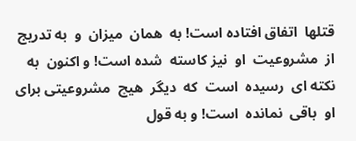قتلها  اتفاق افتاده است! به  همان  میزان  و  به تدریج  از  مشروعیت  او  نیز کاسته  شده است! و اکنون  به نکته ای  رسیده  است  که  دیگر  هیچ  مشروعیتی برای او  باقی  نمانده  است! و به قول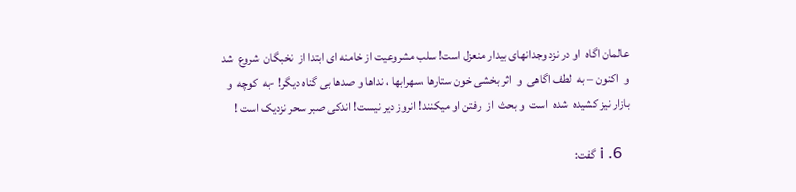عالمان اگاه  او در نزد وجدانهای بیدار منعزل است! سلب مشروعیت از خامنه ای ابتدا از  نخبگان  شروع  شد  و  اکنون – به  لطف اگاهی  و  اثر بخشی خون ستارها ،سهرابها ، نداها و صدها بی گناه دیگر! -به  کوچه  و بازار نیز کشیده  شده  است  و بحث  از  رفتن او میکنند! انروز دیر نیست! اندکی صبر سحر نزدیک است !

  6. i گفت: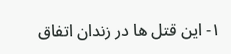۱- این قتل ها در زندان اتفاق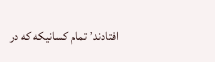افتادند٬ تمام کسانیکه که در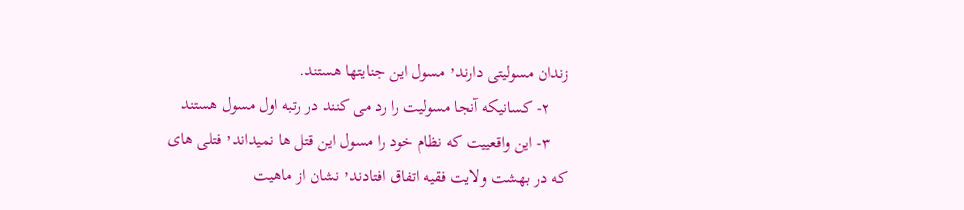زندان مسولیتی دارند٬ مسول این جنایتها هستند.
    ۲- کسانیکه آنجا مسولیت را رد می کنند در رتبه اول مسول هستند
    ۳- این واقعییت که نظام خود را مسول این قتل ها نمیداند٬ فتلی های که در بهشت ولایت فقیه اتفاق افتادند٬ نشان از ماهیت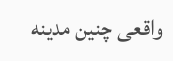واقعی چنین مدینه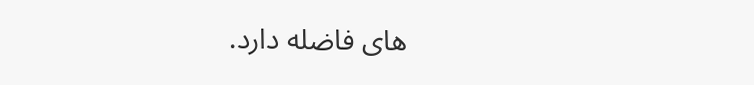های فاضله دارد.